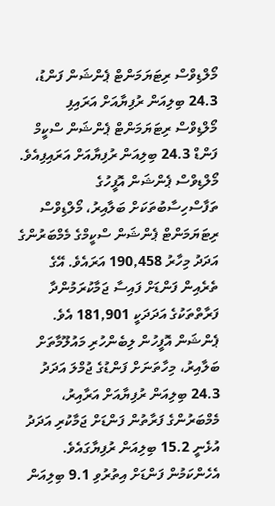މޯލްޑިވްސް ރިޓަޔަމަންޓް ޕެންޝަން ފަންޑު، 24.3 ބިލިއަން ރުފިޔާއަށް އަރައިފި
މޯލްޑިވްސް ރިޓަޔަމަންޓް ޕެންޝަން ސްކީމް ފަންޑް 24.3 ބިލިއަން ރުފިޔާއަށް އަރައިފިއެވެ.
މޯލްޑިވްސް ޕެންޝަން އޮފީހުގެ ތަފާސްހިސާބުތަކަށް ބަލާއިރު، މޯލްޑިވްސް ރިޓަޔަމަންޓް ޕެންޝަން ސްކީމްގެ މެމްބަރުންގެ އަދަދު މިހާރު 190,458 އަރައެވެ. އޭގެ ތެރެއިން ފަންޑަށް ފައިސާ ޖަމާކުރަމުންދާ ފަރާތްތަކުގެ އަދަދަކީ 181,901 އެވެ.
ޕެންޝަން އޮފީހުން ލިބެންހުރި މައުލޫމާތަށް ބަލާއިރު، މިހާތަނަށް ފަންޑުގެ ޖުމްލަ އަދަދު 24.3 ބިލިއަން ރުފިޔާއަށް އަރާއިރު، މެމްބަރުންގެ ފަރާތުން ފަންޑަށް ޖަމާކުރި އަދަދު އުޅެނީ 15.2 ބިލިއަން ރުފިޔާގައެވެ. އެހެންކަމުން ފަންޑަށް އިތުރުވި 9.1 ބިލިއަން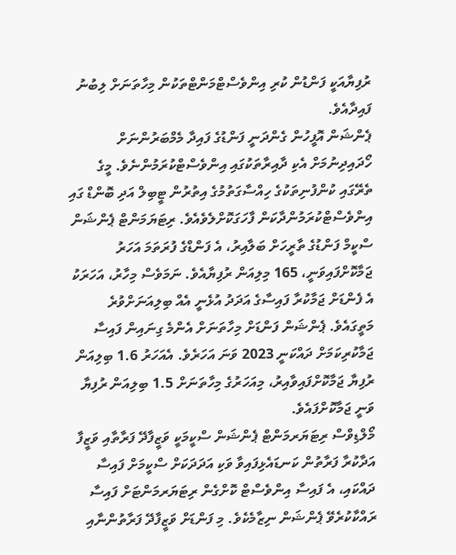ރުފިޔާއަކީ ފަންޑުން ކުރި އިންވެސްޓްމަންޓްތަކުން މިހާތަނަށް ލިބުނު ފައިދާއެވެ.
ޕެންޝަން އޮފީހުން ގެންދަނީ ފަންޑުގެ ފައިދާ މެމްބަރުންނަށް ހޯދައިދިނުމަށް އެކި ދާއިރާތަކުގައި އިންވެސްޓްކުރަމުންނެވެ. މީގެ ތެރޭގައި ކުންފުނިތަކުގެ ހިއްސާގަތުމުގެ އިތުރުން ޓީބިލް އަދި ބޮންޑް ގައި އިންވެސްޓްކުރަމުންދާކަން ފާހަގަކޮށްލެވެއެވެ. ރިޓަޔަމަންޓް ޕެންޝަން ސްކީމް ފަންޑުގެ ތާރީހަށް ބަލާއިރު، އެ ފަންޑްގެ ފުރަތަމަ އަހަރު ޖަމާކޮށްފައިވަނީ، 165 މިލިއަން ރުފިޔާއެވެ. ނަމަވެސް މިހާރު، އަހަރަކު އެ ފެންޑަށް ޖަމާކުރާ ފައިސާގެ އަދަދު އުޅެނީ އެއް ބިލިއަނަށްވުރެ މަތީގައެވެ. ޕެންޝަން ފަންޑަށް މިހާތަނަށް އެންމެ ގިނައިން ފައިސާ ޖަމާކުރިކަމަށް ދައްކަނީ 2023 ވަނަ އަހަރެވެ. އެއަހަރު 1.6 ބިލިއަން ރުފިޔާ ޖަމާކޮށްފައިވާއިރު، މިއަހަރުގެ މިހާތަނަށް 1.5 ބިލިއަން ރުފިޔާ ވަނީ ޖަމާކޮށްފައެވެ.
މޯލްޑިވްސް ރިޓަޔަރމަންޓް ޕެންޝަން ސްކީމަކީ ވަޒީފާދޭ ފަރާތާއި ވަޒީފާ އަދާކުރާ ފަރާތުން ކަނޑައެޅިފައިވާ ވަކި އަދަދަކަށް ސްކީމަށް ފައިސާ ދައްކައި، އެ ފައިސާ އިންވެސްޓް ކޮށްގެން ރިޓަޔަރމަންޓަށް ފައިސާ ރައްކާކުރެވޭ ޕެންޝަން ނިޒާމެކެވެ. މި ފަންޑަށް ވަޒީފާދޭ ފަރާތުންނާއި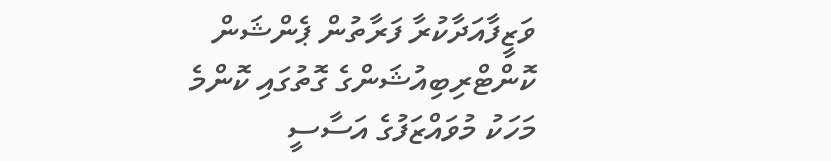ވަޒީފާއަދާކުރާ ފަރާތުން ޕެންޝަން ކޮންޓްރިބިއުޝަންގެ ގޮތުގައި ކޮންމެ މަހަކު މުވައްޒަފުގެ އަސާސީ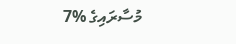މުސާރައިގެ %7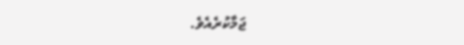ޖަމާކުރެއެވެ.